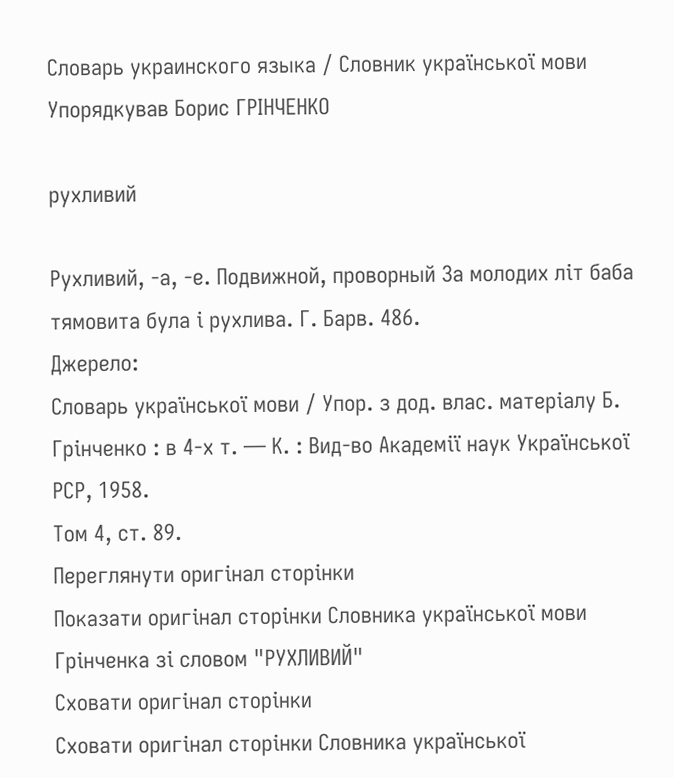Словарь украинского языка / Словник української мови
Упорядкував Борис ГРІНЧЕНКО

рухливий

Рухливий, -а, -е. Подвижной, проворный За молодих літ баба тямовита була і рухлива. Г. Барв. 486.
Джерело:
Словарь української мови / Упор. з дод. влас. матеріалу Б. Грінченко : в 4-х т. — К. : Вид-во Академії наук Української РСР, 1958.
Том 4, ст. 89.
Переглянути оригінал сторінки
Показати оригінал сторінки Словника української мови Грінченка зі словом "РУХЛИВИЙ"
Сховати оригінал сторінки
Сховати оригінал сторінки Словника української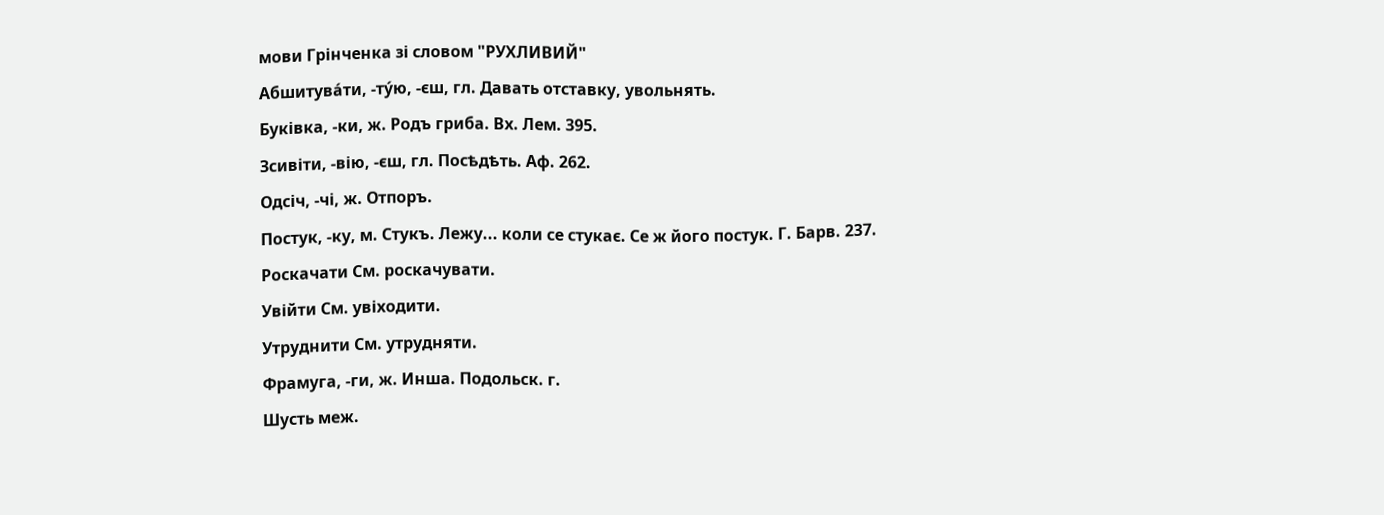мови Грінченка зі словом "РУХЛИВИЙ"
Абшитува́ти, -ту́ю, -єш, гл. Давать отставку, увольнять.
Буківка, -ки, ж. Родъ гриба. Вх. Лем. 395.
Зсивіти, -вію, -єш, гл. Посѣдѣть. Аф. 262.
Одсіч, -чі, ж. Отпоръ.
Постук, -ку, м. Стукъ. Лежу... коли се стукає. Се ж його постук. Г. Барв. 237.
Роскачати Cм. роскачувати.
Увійти Cм. увіходити.
Утруднити Cм. утрудняти.
Фрамуга, -ги, ж. Инша. Подольск. г.
Шусть меж.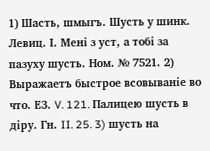1) Шасть, шмыгъ. Шусть у шинк. Левиц. І. Мені з уст, а тобі за пазуху шусть. Ном. № 7521. 2) Выражаетъ быстрое всовываніе во что. ЕЗ. V. 121. Палицею шусть в діру. Гн. II. 25. 3) шусть на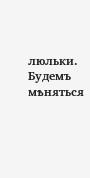люльки. Будемъ мѣняться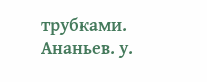трубками. Ананьев. у.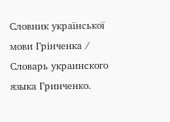Словник української мови Грінченка / Словарь украинского языка Гринченко.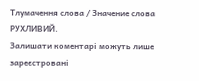Тлумачення слова / Значение слова РУХЛИВИЙ.
Залишати коментарі можуть лише зареєстровані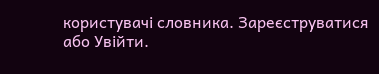користувачі словника. Зареєструватися або Увійти.